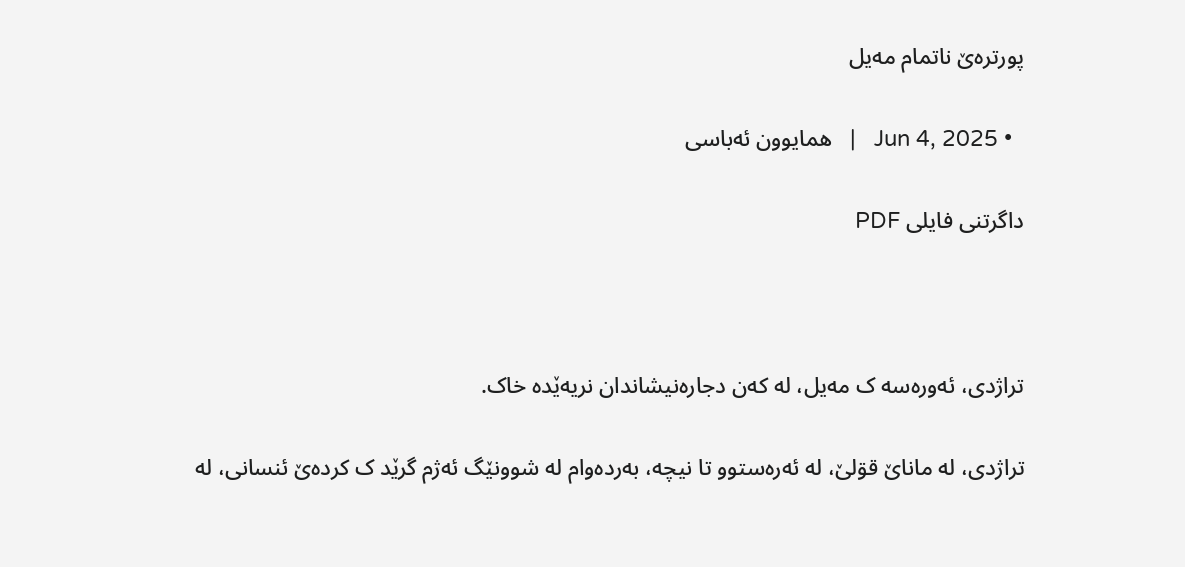پورترەێ ناتمام مەیل

  • Jun 4, 2025   |   همایوون ئه‌باسی

داگرتنی فایلی PDF



تراژدی، ئەورەسە ک مەیل، لە کەن دجارە‌نیشاندان نریەێدە خاک.

تراژدی، لە ماناێ قۊلێ، له ئەرەستوو تا نیچە، بەردەوام لە شوونێگ ئەژم گرێد ک کردەێ ئنسانی، لە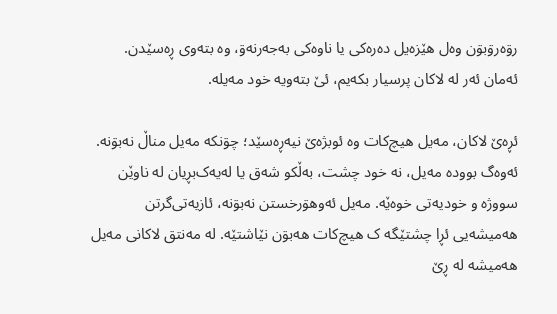رۊەرۊبۊن وەل هێزەیل دەرەکی یا ناوەکی بەجەرنەۊ، وە بتەوی ڕەسێدن. ئەمان ئەر لە لاکان پرسیار بکەیم، ئێ بتەویە خود مەیلە.

ئڕەێ لاکان، مەیل هیچ‌کات وە ئوبژەێ نیەڕەسێد؛ چۊنکە مەیل مناڵ نەبۊنە. ئەوەگ بوودە مەیل، نە خود چشت، بەڵکو شەق یا لەیەک‌بڕیان لە ناوێن سووژە و خودیەتی خوەێە. مەیل ئەوهۊرخستن نەبۊنە، ئازیەتی‌گرتن هەمیشەیی ئڕا چشتێگە ک هیچ‌کات هەبۊن نێاشتێە. لە مەنتق لاکانی مەیل هەمیشە لە ڕێ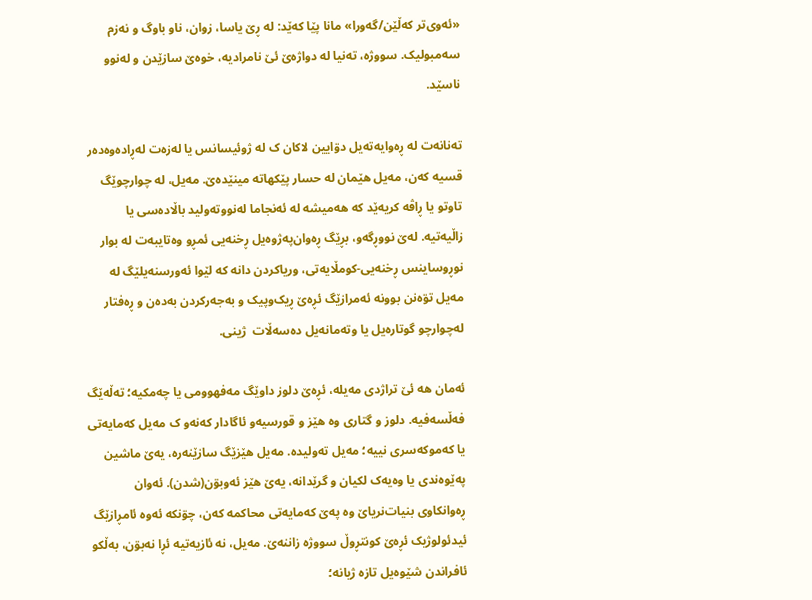«ئەوی‌تر کەڵێن/گەورا» مانا پێا کەێد: لە ڕێ یاسا، زوان، ناو باوگ و نەزم سەمبولیک. سووژە، تەنیا لە دواژەێ ئێ نامرادیە، خوەێ سازێدن و لەنوو ناسێد.

تەنانەت لە ڕەوایەتەیل دۊایین لاکان ک لە ژوئیسانس یا لەزەت لە‌ڕادە‌وە‌دەر قسیە کەن، مەیل هێمان لە حسار پێکهاتە مینێدەێ. مەیل، لە چوارچوێگ تاوتو یا ڕاڤە کریەێد کە هەمیشە لە ئەنجاما لەنووتەولید باڵادەسی یا زاڵیەتیە. لەێ نووڕگەو، بڕێگ ڕەوان‌پەژوەیل ڕخنەیی ئمڕو وە‌تایبەت لە بوار نوڕوساینس ڕخنەیی-کومڵایەتی، وریاکردن دانە کە لێوا ئەورسنەیلێگ لە مەیل تۊەنن بوونە ئەمرازێگ ئڕەێ ڕیک‌وپیک و بەجەرکردن بەدەن و ڕەفتار لەچوارچو گوتارەیل یا وتە‌مانەیل دە‌سەڵات  ژینی.

ئەمان هە ئێ تراژدی مەیلە، ئڕەێ دلوز داوێگ مەفهوومی یا چەمکیە؛ تەڵەێگ فەڵسەفیە. دلوز و گتاری وە هێز و قورسیەو ئاگادار کەنەو ک مەیل کەمایەتی یا کەموکەسری نییە؛ مەیل تەولیدە. مەیل هێزێگ سازێنەرە، یەێ ماشین پەێوەندی یا وە‌یەک‌ لکیان و گرێدانە، یەێ هێز ئەوبۊن(شدن). ئەوان ڕەوانکاوی بنیات‌نریاێ وە پەێ کەمایەتی محاکمە کەن، چۊنکە ئەوە ئامڕازێگ ئیدئولوژیک ئڕەێ کونتڕوڵ سووژە زاننەێ. مەیل، نە ئازیەتیە ئڕا نەبۊن، بەڵکو ئافراندن شێوەیل تازە ژیانە؛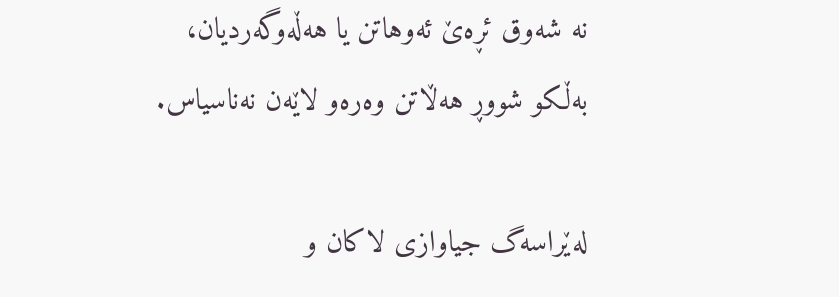نە شەوق ئڕەێ ئەوهاتن یا هەڵەوگەردیان، بەڵکو شووڕ هەڵاتن وەرەو لاێەن نەناسیاس.

لەێراسەگ جیاوازی لاکان و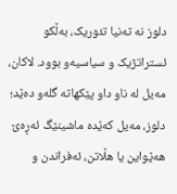دلوز نە تەنیا تئوریک، بەڵکو ئستراتژیک و سیاسیەو بوود. لاکان، مەیل لە ناو داو پێکهاتە گلەو دەێد؛ دلوز، مەیل کەێدە ماشینێگ ئەڕەێ هەێواین یا هڵاتن، ئەفراندن و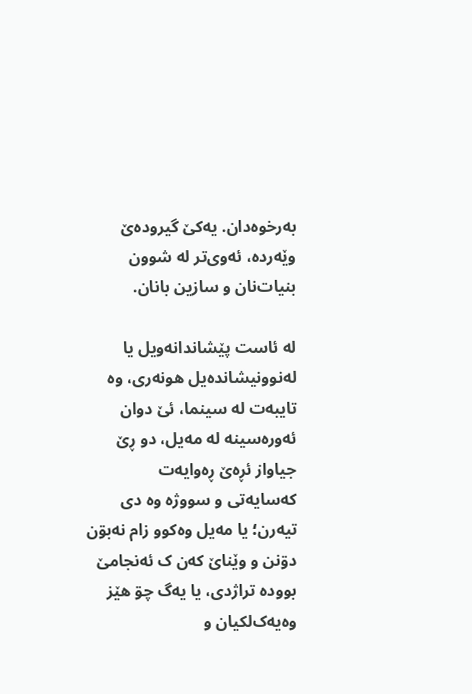بەرخوەدان. یەکێ گیرودەێ وێەردە، ئەوی‌تر لە شوون بنیات‌نان و سازین بانان.

لە ئاست پێشاندانەویل یا لە‌نوونیشاندەیل هونەری، وە تایبەت لە سینما، ئێ دوان ئەورەسینە لە مەیل، دو ڕێ جیاواز ئڕەێ ڕەوایەت کەسایەتی و سووژە وە دی تیەرن؛ یا مەیل وەکوو زام نەبۊن دۊنن و وێناێ کەن ک ئەنجامێ بوودە تراژدی، یا یەگ چۊ هێز وە‌یەک‌لکیان و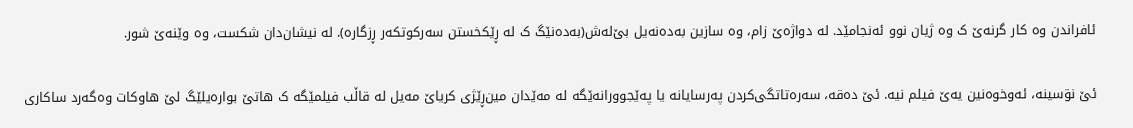ئافراندن وە کار گرنەێ ک وە ژیان نوو ئەنجامێد. لە دواژەێ زام، وە سازین بەدەنەیل بێ‌لەش(بەدەنێگ ک لە ڕێکخستن سەرکوتکەر ڕزگاره). لە نیشان‌دان شکست، وە وێنەێ شور.

ئێ نۊسینە، ئەوخوەنین یەێ فیلم نیە. ئێ دەقە، سەرەتاتگی‌کردن پەرسایانە یا پەێجوورانەێگە لە مەێدان مین‌ڕێژی کریاێ مەیل لە قاڵب فیلمێگە ک هاتێ بوارەیلێگ لێ هاوکات وە‌گەرد ساکاری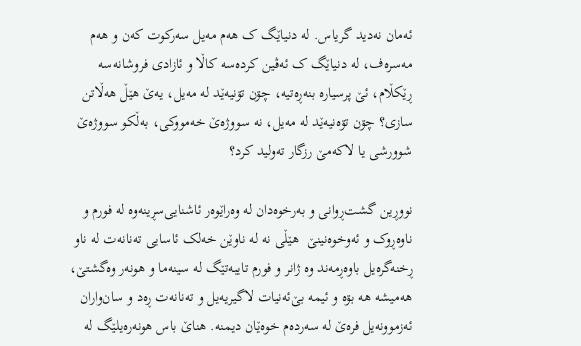ئەمان نەدید گریاس. لە دنیاێگ ک هەم مەیل سەرکوت کەن و هەم مەسرەف، لە دنیاێگ ک ئەڤین کردەسە کاڵا و ئازادی فروشانەسە ڕێکڵام، ئێ پرسیارە بنەڕەتیە، چۊن تۊنیەێد لە مەیل، یەێ هێڵ هەڵاتن سازی؟ چۊن تۊەنیەێد له مەیل، نە سووژەێ خەمووکی، بەڵکو سووژەێ شوورشی یا لا‌کەمێ رزگار تەولید کرد؟

نووڕین گشت‌ڕوانی و بەرخوەدان لە وەراێوەر ئاشنایی‌سڕینەوە لە فورم و ناوەڕوک و ئەوخوەنینێ  هێڵی نە لە ناوێن خەلک ئاسایی تەنانەت لە ناو ڕخنەگرەیل باوەڕمەند وە ژانر و فورم تایبەتێگ لە سینەما و هونەر وەگشتێ، هەمیشە هە بۊە و ئیمە بێ‌ئەنیات لاگیریەیل و تەنانەت ڕەد و سان‌واران ئەزموونەیل فرەێ لە سەردەم خوەێان دیمنه. هناێ باس هونەرەیلێگ لە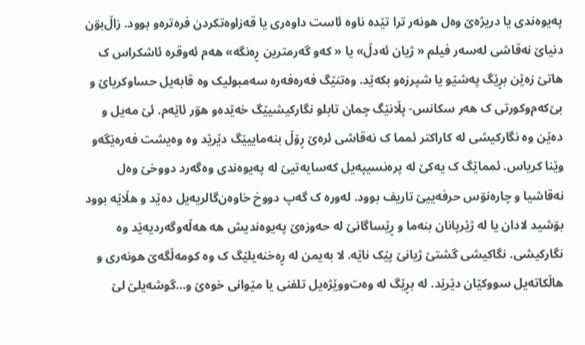پەیوەندی یا دریژەێ وەل هونەر ترا تێدە ناوە ئاست داوەری یا قەزاوەتکردن فرەترەو بوود. زاڵ‌بۊن دنیاێ نەقاشی لە‌سەر فیلم « ژیان ئەدڵ» یا « کەو گەرمترین ڕەنگە» هەم ئەوقرە ئاشکراس ک هاتێ زەێن بڕێگ پەشێو یا شپرزەو بکەێد. وەتنێگ فەرە‌فەرە سەمبولیک وە قابەیل حساوکریاێ و بێ‌کەم‌وکورتی ک هەر سکانس- پڵانێگ چمان تابلو نگارکیشیێگ خەێدەو هۊر ئاێەم. ئێ مەیل و دەێن وە نگارکیشی لە کاراکتر ئمما ک نەقاشی ئرەێ ڕۆڵ بنەماییێگ دێرێد وە وەیشت فەرەێگەو وێنا کریاس. ئمماێگ ک یەکێ لە پرەنسیپەیل کەسایەتیێ لە پەیوەندی وەگەرد دووخێ وەل نەقاشیا و چارەنۊس حرفەییێ تاریف بوود. لەورە ک گەپ دووخ خاوەن‌گالریەیل دەێد و هڵاێە بوود بۊشید لادان یا لە ژێرپانان بنەما و ڕێساگانێ لە حەوزەێ پەیوەندیش هە هەڵەوگەردیەێد وە نگارکیشی. نگاکیشی گشتێ ژیانێ پێک ناێە. لا بەیمن لە ڕەخنەیلێگ ک وە کومەڵگەێ هونەری و هاڵکاتەیل سووکێان دێرێد. لە بڕێگ لە وەت‌ووێژەیل تلفنی یا مێوانی خوەێ و…گوشەیلێ لێ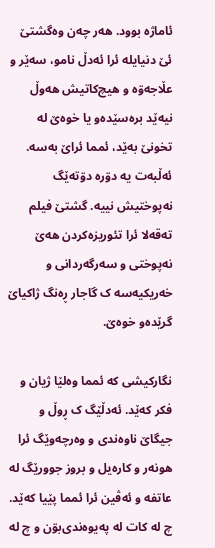ئاماژە بوود. هەر چەن وە‌گشتێ ئێ دنیایلە ئرا ئەدڵ نامو، سەێر و عڵاجەۊە و هیچ‌کاتیش هەوڵ نیەێد برەسێدەو یا خوەێ لە تخونێ بەێد، ئمما ئراێ بەسە. ئەڵبەت یە دۊرە دۊتەێگ نەپوختیش نییە. گشتێ فیلم تەقەلا ئرا تئوریزە‌کردن هەێ نەپوختی و سەرگەردانی و خەریکیەسە ک گاجار ڕەنگ ژاکیاێ گرێدەو خوەێ.

نگارکیشی کە ئمما وەلێا ژیان و فکر کەێد. ئەدڵێگ ک ڕوڵ و جیگاێ ناوەندی و وەرچەوێگ ئرا هونەر و کارەیل و بروز جوورێگ لە عاتفە و ئەڤین ئرا ئمما پێیا کەێد. چ لە کات لە پەیوەندی‌بۊن و چ لە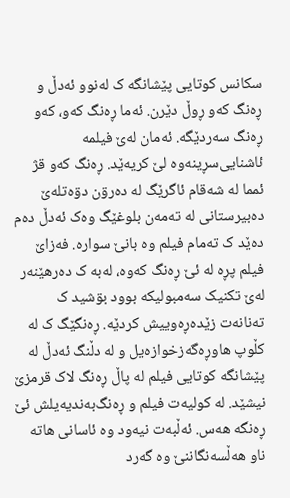سکانس کوتایی پێشانگە ک لەنوو ئەدڵ و ڕەنگ کەو ڕوڵ دێرن. ئەما ڕەنگ کەو، کەو ڕەنگ سەردێگە. ئەمان لەێ فیلمە ئاشنایی‌سڕینەوە لێ کریەێد. ڕەنگ کەو قژ ئمما لە شەقام ئاگرێگ لە دەرۊن دۊەتلەێ دەبیرستانی لە تەمەن بلوغێگ وەک ئەدڵ دەم دەێد ک تەمام فیلم وە بانێ سوارە. فەزاێ فیلم پڕە لە ئێ ڕەنگ کەوە، لەبە ک دەرهێنەر لەێ تکنیک سەمبولیکە بوود بۊشید ک تەنانەت زێدە‌ڕەوییش کردێە. ڕەنگێگ ک لە کڵوپ هاوڕەگەزخوازەیل و لە دڵنگ ئەدڵ لە پێشانگە کوتایی فیلم لە پاڵ ڕەنگ لاک قرمزێ نیشێد. لە کولیەت فیلم و ڕەنگ‌بەندیەیلش ئێ ڕەنگە هەس. ئەڵبەت نیەود وە ئاسانی هاتە ناو هەڵسەنگاننێ وە گەرد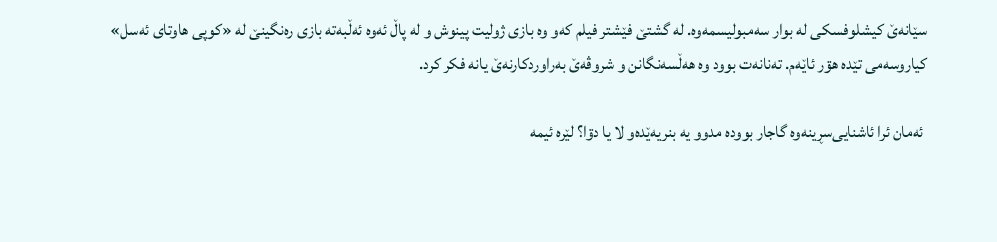سێانەێ کیشلوفسکی لە بوار سەمبولیسمەوە. لە گشتێ فێشتر فیلم کەو وە بازی ژولیت پینوش و لە پاڵ ئەوە ئەڵبەتە بازی رەنگینێ لە «کوپی هاوتای ئەسل» کیاروسەمی تێدە هۊر ئاێەم. تەنانەت بوود وە هەڵسەنگانن و شروڤەێ بەراوردکارنەێ یانە فکر کرد.

 ئەمان ئرا ئاشنایی‌سڕینەوە گاجار بوودە مدوو یە بنریەێدەو لا یا دۊا؟ لێرە ئیمە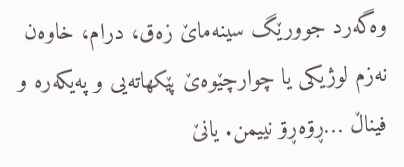وەگەرد جوورێگ سینەماێ زەق، درام، خاوەن نەزم لوژیکی یا چوارچێوەێ پێکهاتەیی و پەیکەرە و فیناڵ …ڕۊەڕۊ نییمن. یانێ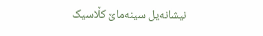نیشانەیل سینەماێ کڵاسیک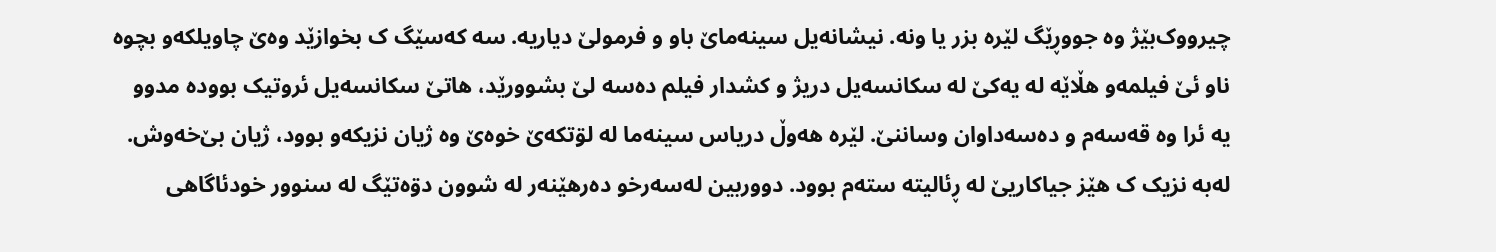چیرووک‌بێژ وە جووڕێگ لێرە بزر یا ونە. نیشانەیل سینەماێ باو و فرمولێ دیاریە. سە کەسێگ ک بخوازێد وەێ چاویلکەو بچوە ناو ئێ فیلمەو هڵاێە لە یەکێ لە سکانسەیل دریژ و کشدار فیلم دەسە لێ بشوورێد، هاتێ سکانسەیل ئروتیک بوودە مدوو یە ئرا وە قەسەم و دەسەداوان وساننێ. لێرە هەوڵ دریاس سینەما لە لۊتکەێ خوەێ وە ژیان نزیکەو بوود، ژیان بێ‌خه‌وش. لەبە نزیک ک هێز جیاکاریێ لە ڕئالیتە ستەم بوود. دووربین لەسەرخو دەرهێنەر لە شوون دۊەتێگ لە سنوور خودئاگاهی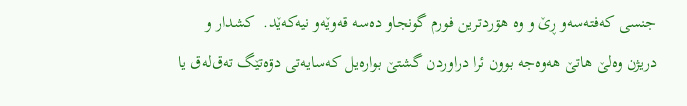جنسی کەفتەسەو ڕێ و وە هۊردترین فورم گونجاو دەسە قەوێەو نیەکەێد.  کشدار و دریژن وەلێ هاتێ هەوەجە بوون ئرا دراوردن گشتێ بوارەیل کەسایەتی دۊەتێگ تەق‌لەق یا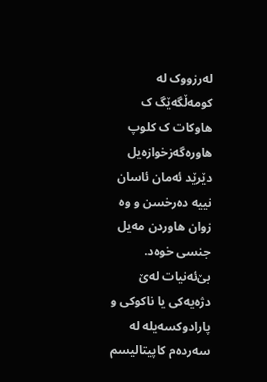لەرزووک لە کومەڵگەێگ ک هاوکات ک کلوپ هاورەگەزخوازەیل دێرێد ئەمان ئاسان نییە دەرخسن و وە زوان هاوردن مەیل جنسی خوەد. بێ‌ئەنیات لەێ دژەیەکی یا ناکوکی و پارادوکسەیلە لە سەردەم کاپیتالیسم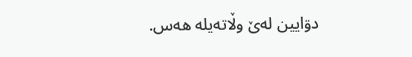دۊایین لەێ وڵاتەیلە هەس.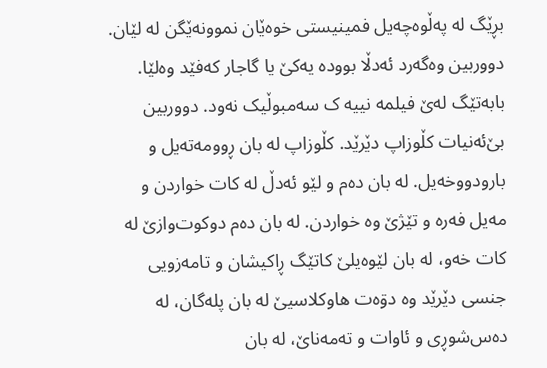بڕێگ لە پەڵوەچەیل فمینیستی خوەێان نموونەێگن لە لێان. دووربین وەگەرد ئەدڵا بوودە یەکێ یا گاجار کەفێد وەلێا. بابەتێگ لەێ فیلمە نییە ک سەمبوڵیک نەود. دووربین بێ‌ئەنیات کڵوزاپ دێرێد. کڵوزاپ لە بان ڕوومەتەیل و بارودووخەیل. لە بان دەم و لێو ئەدڵ لە کات خواردن و مەیل فەرە و تێژێ وە خواردن. لە بان دەم دوکوت‌وازێ لە کات خەو، لە بان لێوەیلێ کاتێگ ڕاکیشان و تامەزویی جنسی دێرێد وە دۊەت هاوکلاسیێ لە بان پلەگان، لە دەس‌شوڕی و ئاوات و تەمەناێ، لە بان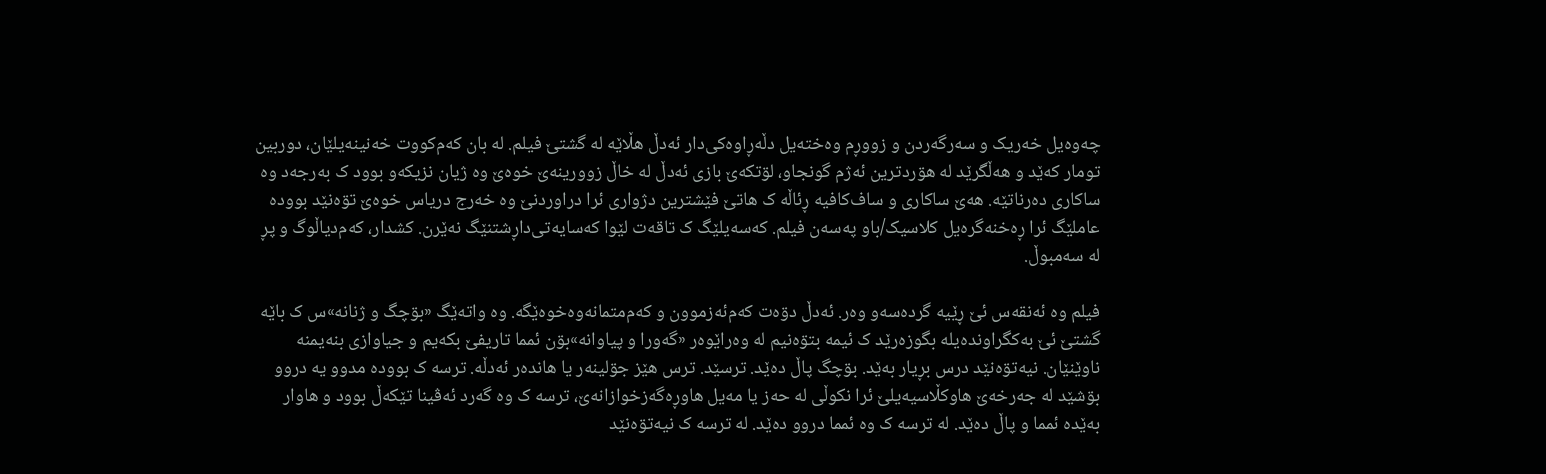چەوەیل خەریک و سەرگەردن و زووڕم وەختەیل دڵە‌ڕاوەکی‌دار ئەدڵ هڵاێە لە گشتێ فیلم. لە بان کەم‌کووت خەنینەیلێان، دوربین تومار کەێد و هەڵگرێد لە هۊردترین ئەژم گونجاو، لۊتکەێ بازی ئەدڵ لە خاڵ زوورینەێ خوەێ وە ژیان نزیکەو بوود ک بەرجەد وە ساکاری دەرناتێە. هەێ ساکاری و ساف‌کافیە ڕئاڵە ک هاتێ فێشترین دژواری ئرا دراوردنێ وە خەرج دریاس خوەێ تۊەنێد بوودە عاملێگ ئرا ڕەخنە‌گرەیل کلاسیک/باو پەسەن فیلم. کەسەیلێگ ک تاقەت لێوا کەسایەتی‌داڕشتنێگ نەێرن. کشدار، کەم‌دیاڵوگ و پڕ لە سەمبوڵ.

فیلم وە ئەنقەس ئێ ڕێیە گردەسەو وەر. ئەدڵ دۊەت کەم‌ئەزموون و کەم‌متمانە‌وە‌خوەێگە. وە واتەێگ «بۊچگ و ژنانە»س ک باێە گشتێ ئێ بەکگراوندەیلە بگوزەرێد ک ئیمە بتۊەنیم لە وەراێوەر «گەورا و پیاوانە»بۊن ئمما تاریفێ بکەیم و جیاوازی بنەیمنە ناوێنێان. نیەتۊەنێد درس بڕیار بەێد. بۊچگ پاڵ دەێد. ترسێد. ترس هێز جۊلینەر یا هاندەر ئەدڵە. ترسە ک بوودە مدوو یە دروو بۊشێد لە جەرخەێ هاوکڵاسیەیلێ ئرا نکوڵی لە حەز یا مەیل هاوڕەگەزخوازانەێ، ترسە ک وە گەرد ئەڤینا تێکەڵ بوود و هاوار بەێدە ئمما و پاڵ دەێد. لە ترسە ک وە ئمما دروو دەێد. لە ترسە ک نیەتۊەنێد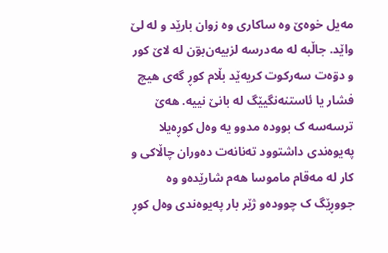مەیل خوەێ وە ساکاری وە زوان بارێد و لە لێ واێد. جاڵبە لە مەدرسە لزبیەن‌بۊن لە لاێ کور و دۊەت سەرکوت کریەێد بڵام کوڕ گەی هیچ فشار یا ئاستنەنگیێگ لە بانێ نییە. هەێ ترسەسە ک بوودە مدوو یە وەل کوڕەیلا پەیوەندی داشتوود تەنانەت دەوران چاڵاکی و کار لە مەقام ماموسا هەم شارێدەو وە جووڕێگ ک چوودەو ژێر بار پەیوەندی وەل کوڕ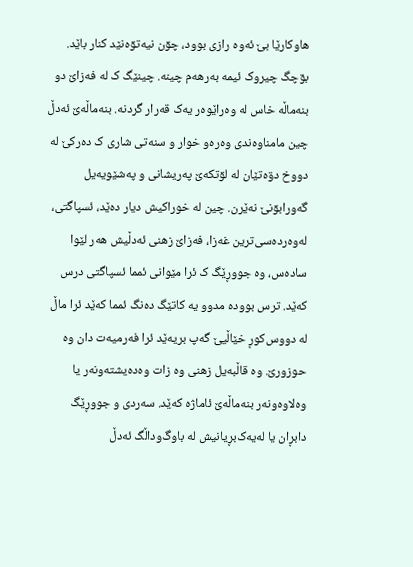هاوکارێا بێ ئەوە رازی بوود، چۊن نیەتۊەنێد کنار باێد. بۊچگ چیروک ئیمە بەرهەم چینە. چینێگ ک لە فەزاێ دو بنەماڵە خاس لە وەراێوەر یەک قەرار گردنە. بنەماڵەێ ئەدڵ چین مامناوەندی وەرەو خوار و سنەتی شاری ک دەرکێ لە دووخ دۊەتێان لە لۊتکەێ پەریشانی و پەشێویەیل گەورابۊنێ نەێرن. چین لە خوراکیش دیار دەێد، ئسپاگتی، لە‌وەردەسی‌ترین غەزا، فەزاێ زهنی ئەدڵیش هەر لێوا سادەس، وە جووڕێگ ک ئرا مێوانی ئمما ئسپاگتی درس کەێد. ترس بوودە مدوو یە کاتێگ دەنگ ئمما کەێد ئرا ماڵ لە دووس‌کوڕ خێاڵیێ گەپ بریەێد ئرا فەرمیەت دان وە حوزورێ. وە قاڵبەیل زهنی وە زات وە‌دەیشتەو‌نەر یا وەلاوەونەر بنەماڵەێ ئاماژە کەێد. سەردی و جووڕێگ دابڕان یا لەیەک‌بڕیانیش لە باوگ‌وداڵگ ئەدڵ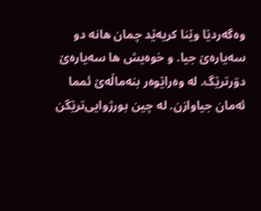وە‌گەردێا وێنا کریەێد چمان هانە دو سەیارەێ جیا. و خوەیش ها سەیارەێ دۊرترێگ. لە وەراێوەر بنەماڵەێ ئمما ئەمان جیاوازن. لە چین بورژوایی‌ترێگن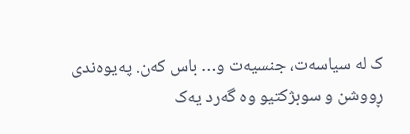ک لە سیاسەت، جنسیەت و… باس کەن. پەیوەندی ڕووشن و سوبژکتیو وە گەرد یەک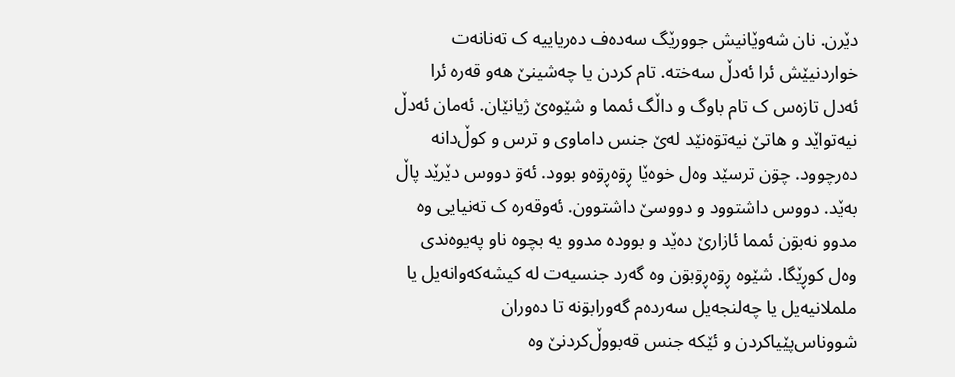دێرن. نان شەوێانیش جوورێگ سەدەف دەریاییە ک تەنانەت خواردنیێش ئرا ئەدڵ سەختە. تام کردن یا چەشینێ هەو قەرە ئرا ئەدل تازەس ک تام باوگ و داڵگ ئمما و شێوەێ ژیانێان. ئەمان ئەدڵ نیەتواێد و هاتێ نیەتۊەنێد لەێ جنس داماوی و ترس و کوڵ‌دانە دەرچوود. چۊن ترسێد وەل خوەێا ڕۊەڕۊەو بوود. ئەۊ دووس دێرێد پاڵ بەێد. دووس داشتوود و دووسێ داشتوون. ئەوقەرە ک تەنیایی وە مدوو نەبۊن ئمما ئازارێ دەێد و بوودە مدوو یە بچوە ناو پەیوەندی وەل کوڕێگا. شێوە ڕۊەڕۊبۊن وە گەرد جنسیەت لە کیشەکەوانەیل یا ململانیەیل یا چەلنجەیل سەردەم گەورابۊنە تا دەوران شووناس‌پێیاکردن و ئێکە جنس قەبووڵ‌کردنێ وە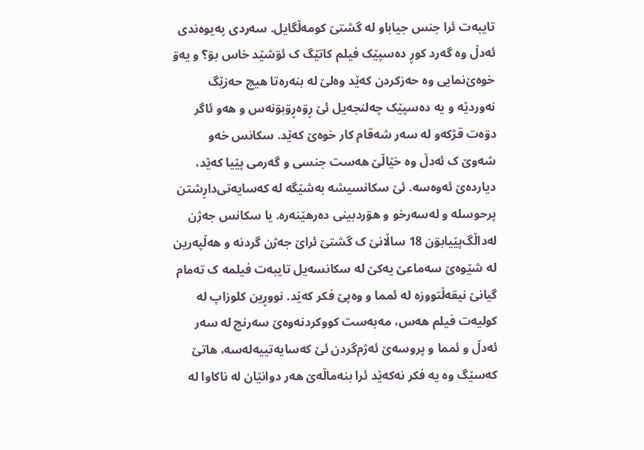تایبەت ئرا جنس جیاباو لە گشتێ کومەڵگایل. سەردی پەیوەندی ئەدڵ وە گەرد کوڕ دەسپێک فیلم کاتێگ ک ئۊشێد خاس بۊ؟ و یەۊ خوەێ‌نمایی وە حەزکردن کەێد وەلێ لە بنەرەتا هیچ حەزێگ نەوردێە و یە دەسپێک چەلنجەیل ئێ ڕۊەڕۊبۊنەس و هەو ئاگر دۊەت قژکەو لە سەر شەقام کار خوەێ کەێد. سکانس خەو شەوێ ک ئەدڵ وە خێاڵێ هەست جنسی و گەرمی پێیا کەێد، دیاردەێ ئەوەسە. ئێ سکانسیشە بەشێگە لە کەسایەتی‌داڕشتن پرحوسلە و لە‌سەرخو و هۊردبینی دەرهێنەرە. یا سکانس جەژن لە‌داڵگ‌پێیابۊن 18 ساڵانێ ک گشتێ ئراێ جەژن گردنە و هەڵپەرین لە شێوەێ سەماعێ یەکێ لە سکانسەیل تایبەت فیلمە ک تەمام گیانێ نیقەڵتووزە لە ئمما و وە‌پێ فکر کەێد. نووڕین کلوزاپ لە کولیەت فیلم هەس، مەبەست کووکردنەوەێ سەرنج لە سەر ئەدڵ و ئمما و پروسەێ ئەژم‌گردن ئێ کەسایەتییەلەسە، هاتێ کەسێگ وە یە فکر نەکەێد ئرا بنەماڵەێ هەر دوانێان لە ناکاوا لە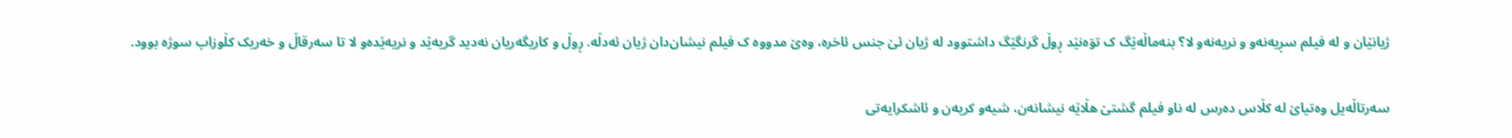ژیانێان و لە فیلم سڕیەنەو و نریەنەو لا؟ بنەماڵەێگ ک تۊەنێد ڕوڵ گرنگێگ داشتوود لە ژیان ئێ جنس ئاخرە، وەێ مدووە ک فیلم نیشان‌دان ژیان ئەدڵە. ڕوڵ و کاریگەریان نەدید گریەێد و نریەێدەو لا تا سەرقاڵ و خەریک کڵوزاپ سوژە بوود.

سەرتاڵەیل وەتیاێ لە کڵاس دەرس لە ناو فیلم گشتێ هڵاێە نیشانەن، شیەو کریەن و ئاشکرایەتی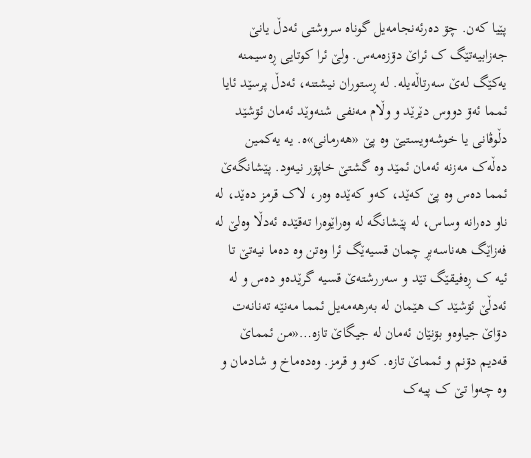پێیا کەن. چۊ دەرئەنجامەیل گوناە سروشتی ئەدڵ یانێ جەزابیەتێگ ک ئراێ دۊزەمەس. ولێ ئرا کوتایی ڕەسیمنە یەکێگ لەێ سەرتاڵەیلە. لە ڕستوران نیشتنە، ئەدڵ پرسێد ئایا ئمما ئەۊ دووس دێرێد و وڵام مەنفی شنەوێد ئەمان ئۊشێد دڵوڤانی یا خوشەویستیێ وە پێ «هەرمانی»ە. یە یەکمین دەڵەک مەزنە ئەمان ئمێد وە گشتێ خاپۊر نیەود. پێشانگەێ ئمما دەس وە پێ کەێد، کەو کەێدە وەر، لاک قرمز دەێد، لە ناو دەرانە وساس، لە پێشانگە لە وەراێوەرا تەقێدە ئەدڵا وەلێ لە فەزاێگ هەناسەبڕ چمان قسیەێگ ئرا وەتن وە دەما نیەتێ تا ئیە ک ڕەفیقێگ تێد و سەررشتەێ قسیە گرێدەو دەس و لە ئەدڵێ ئۊشێد ک هێمان لە بەرهەمەیل ئمما مەنێە تەنانەت دۊاێ جیاوەو بۊنێان ئەمان لە جیگاێ تازە…«من ئمماێ قەدیم دۊنم و ئمماێ تازە. کەو و قرمز. وەدەماخ و شادمان و وە چەوا تێ ک پیەک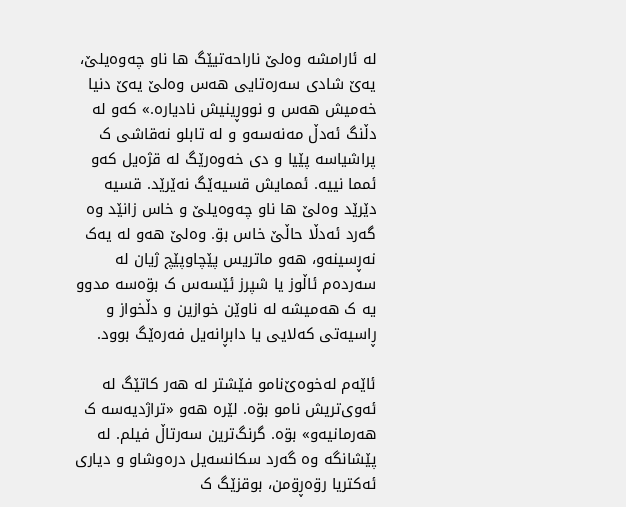لە ئارامشه وەلێ ناراحەتیێگ ها ناو چەوەیلێ، یەێ شادی سەرەتایی هەس وەلێ یەێ دنیا خەمیش هه‌س و نووڕینیش نادیارە.» کەو لە دڵنگ ئەدڵ مەنەسەو و لە تابلو نەقاشی ک پراشیاسە پێیا و دی خەوەرێگ لە قژەیل کەو ئمما نییە. ئممایش قسیەێگ نەێرێد. قسیە دێرێد وەلێ ها ناو چەوەیلێ و خاس زانێد وە گەرد ئەدڵا حاڵێ خاس بۊ. وەلێ هەو لە یەک نەڕسینەو، هەو ماتریس پێچاوپێچ ژیان لە سەردەم ئاڵوز یا شپرز ئێسەس ک بۊەسە مدوو یە ک هەمیشە لە ناوێن خوازین و دڵخواز و ڕاسیەتی کەلایی یا دابڕانەیل فەرەێگ بوود.

ئاێەم لە‌خوەێ‌نامو فێشتر لە هەر کاتێگ لە ئەوی‌تریش نامو بۊە. لێرە هەو «تراژدیەسە ک هەرمانیەو» بۊە. گرنگ‌ترین سەرتاڵ فیلم. لە پێشانگە وە گەرد سکانسەیل درەوشاو و دیاری ئەکتریا رۊەڕۊمن، بوقزێگ ک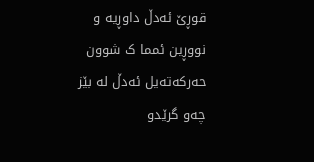قوڕێ ئەدڵ داوڕیە و نووڕین ئمما ک شوون حەرکەتەیل ئەدڵ لە بێز چەو گرێدو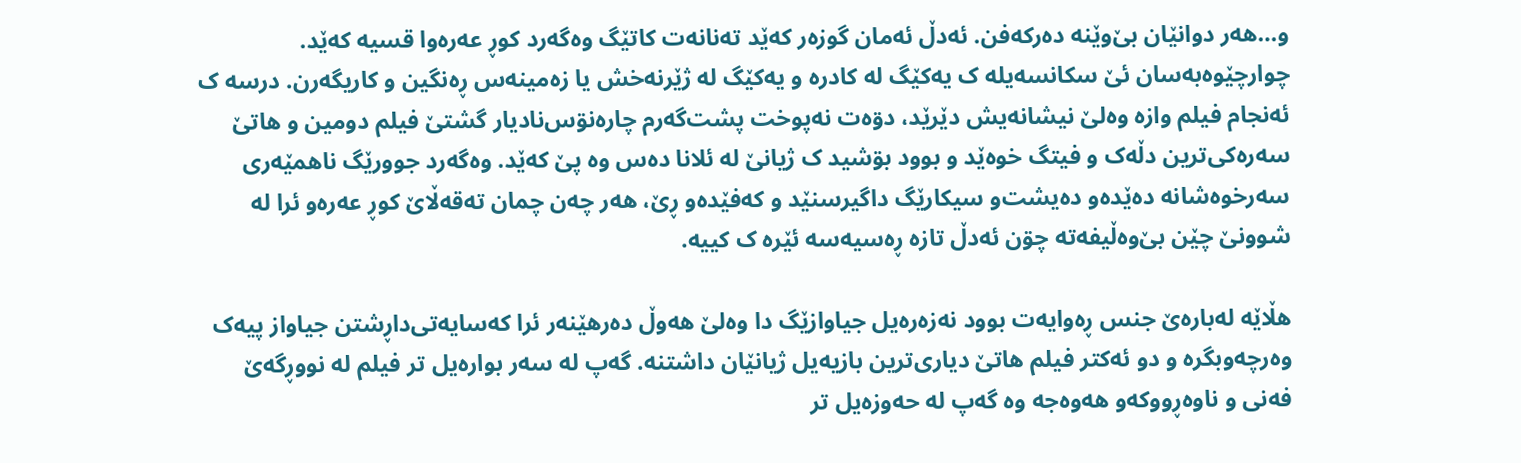و…هەر دوانێان بێ‌وێنە دەرکەفن. ئەدڵ ئەمان گوزەر کەێد تەنانەت کاتێگ وەگەرد کوڕ عەرەوا قسیە کەێد. چوارچێوە‌بەسان ئێ سکانسەیلە ک یەکێگ لە کادرە و یەکێگ لە ژێرنەخش یا زەمینەس ڕەنگین و کاریگەرن. درسە ک ئەنجام فیلم وازە وەلێ نیشانەیش دێرێد، دۊەت نەپوخت پشت‌گەرم چارەنۊس‌نادیار گشتێ فیلم دومین و هاتێ سەرەکی‌ترین دڵەک و فیتگ خوەێد و بوود بۊشید ک ژیانێ لە ئلانا دەس وە پێ کەێد. وە‌گەرد جوورێگ ناهمێەری سەرخوەشانە دەێدەو دەیشت‌و سیکارێگ داگیرسنێد و کەفێدەو ڕێ، هەر چەن چمان تەقەڵاێ کوڕ عەرەو ئرا لە شوونێ چێن بێ‌وەڵیفەتە چۊن ئەدڵ تازە ڕەسیەسە ئێرە ک کییە.

هڵاێە لەبارەێ جنس ڕەوایەت بوود نەزەرەیل جیاوازێگ دا وەلێ هەوڵ دەرهێنەر ئرا کەسایەتی‌داڕشتن جیاواز پیەک وەرچەوبگرە و دو ئەکتر فیلم هاتێ دیاری‌ترین بازیەیل ژیانێان داشتنە. گەپ لە سەر بوارەیل تر فیلم لە نووڕگەێ فەنی و ناوەڕووکەو هەوەجە وە گەپ لە حەوزەیل تر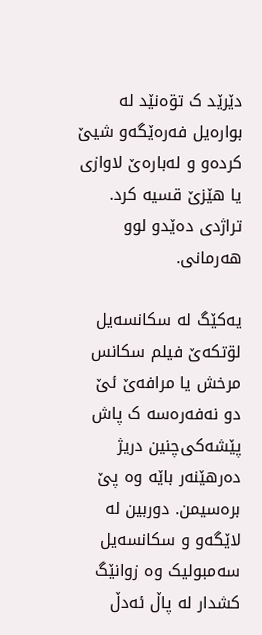دێرێد ک تۊەنێد لە بوارەیل فەرەێگەو شیێ کردەو و لەبارەێ لاوازی یا هێزێ قسیە کرد. تراژدی دەێدو لوو هەرمانی.

یەکێگ لە سکانسەیل لۊتکەێ فیلم سکانس مرخش یا مرافەێ ئێ دو نەفەرەسە ک پاش پێشەکی‌چنین دریژ دەرهێنەر باێه وە پێ برەسیمن. دوربین لە لاێگەو و سکانسەیل سەمبولیک وە زوانێگ کشدار لە پاڵ ئەدڵ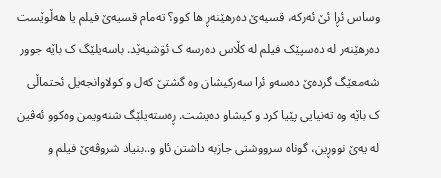وساس ئڕا ئێ ئەرکە، قسیەێ دەرهێنەڕ ها کوو؟ تەمام قسیەێ فیلم یا هەڵوێست دەرهێنەر لە دەسپێک فیلم لە کڵاس دەرسە ک ئۊشیەێد. باسەیلێگ ک باێه جوور شەمعێگ گردەێ دەسەو ئرا سەرکیشان وە گشتێ کەل و کولاوانجەیل ئحتماڵی ک باێە وە تەنیایی پێیا کرد و کیشاو دەیشت. ڕەستەیلێگ شنەویمن وەکوو ئەڤین لە یەێ نووڕین، گوناە سرووشتی جازبە داشتن ئاو و..بنیاد شروڤەێ فیلم و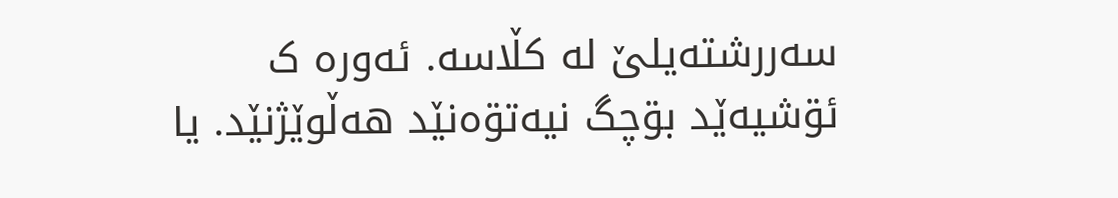سەررشتەیلێ لە کڵاسە. ئەورە ک ئۊشیەێد بۊچگ نیەتۊەنێد هەڵوێژنێد. یا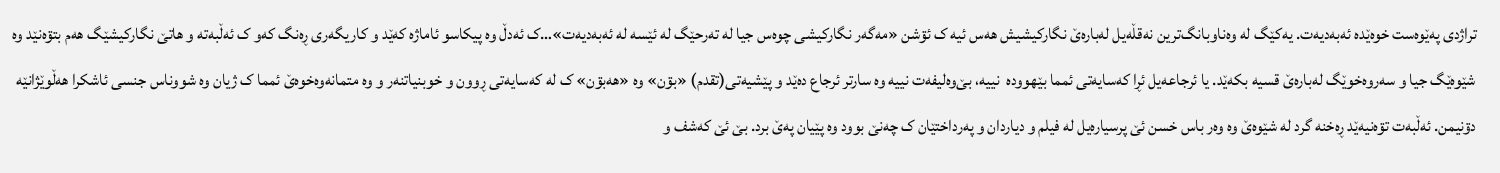تراژدی پەێوەست خوەێدە ئەبەدیەت. یەکێگ لە وەناوبانگ‌ترین نەقڵەیل لەبارەێ نگارکیشیش هەس ئیە ک ئۊشن «مەگەر نگارکیشی چوەس جیا لە تەرحێگ لە ئێسه لە ئەبەدیەت»…ک ئەدڵ وە پیکاسو ئاماژە کەێد و کاریگەری ڕەنگ کەو ک ئەڵبەتە و هاتێ نگارکیشێگ هەم بتۊەنێد وە شێوەێگ جیا و سەروەخوێگ لەبارەێ قسیە بکەێد. یا ئرجاعەیل ئڕا کەسایەتی ئمما بێهوودە  نییە، بێ‌وەلیفەت نییە وە سارتر ئرجاع دەێد و پێشیەتی‌(تقدم) «بۊن» وە «هەبۊن» ک لە کەسایەتی ڕوون و خوبنیاتنەر و وە متمانە‌وە‌خوەێ ئمما ک ژیان وە شووناس جنسی ئاشکرا هەڵوێژانێە دۊنیمن. ئەڵبەت تۊەنیەێد ڕەخنە گرد لە شێوەێ وە وەر باس خسن ئێ پرسیارەیل لە فیلم و دیاردان و پەرداختێان ک چەنێ بوود وە پێیان پەێ برد. بێ ئێ کەشف و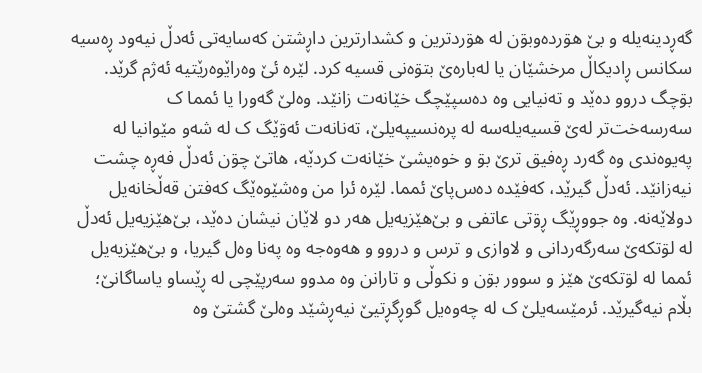گەڕدینەیلە و بێ هۊردەوبۊن لە هۊردترین و کشدارترین داڕشتن کەسایەتی ئەدڵ نیەود ڕەسیە سکانس ڕادیکاڵ مرخشێان یا لەبارەێ بتۊەنی قسیە کرد. لێرە ئێ وەراێوەرێتیە ئەژم گرێد. بۊچگ دروو دەێد و تەنیایی وە دەسپێچگ خێانەت زانێد. وەلێ گەورا یا ئمما ک سەرسەخت‌تر لەێ قسیەیلەسە لە پرەنسیپەیلێ، تەنانەت ئەۊێگ ک لە شەو مێوانیا لە پەیوەندی وە گەرد ڕەفیق ترێ بۊ و خوەیشێ خێانەت کردێە، هاتێ چۊن ئەدڵ فەڕە چشت نیەزانێد. ئەدڵ گیرێد، کەفێدە دەس‌پاێ ئمما. لێرە ئرا من وە‌شێوەێگ کەفتن قەڵخانەیل دولاێەنە. وە جووڕێگ ڕۊتی عاتفی و بێ‌هێزیەیل هەر دو لاێان نیشان دەێد، بێ‌هێزیەیل ئەدڵ لە لۊتکەێ سەرگەردانی و لاوازی و ترس و دروو و هەوەجە وە پەنا وەل گیریا، و بێ‌هێزیەیل ئمما لە لۊتکەێ هێز و سوور بۊن و نکوڵی و تارانن وە مدوو سەرپێچی لە ڕێساو یاساگانێ؛ بڵام نیەگیرێد. ئرمێسەیلێ ک لە چەوەیل گوڕگڕتیێ نیەڕشێد وەلێ گشتێ وە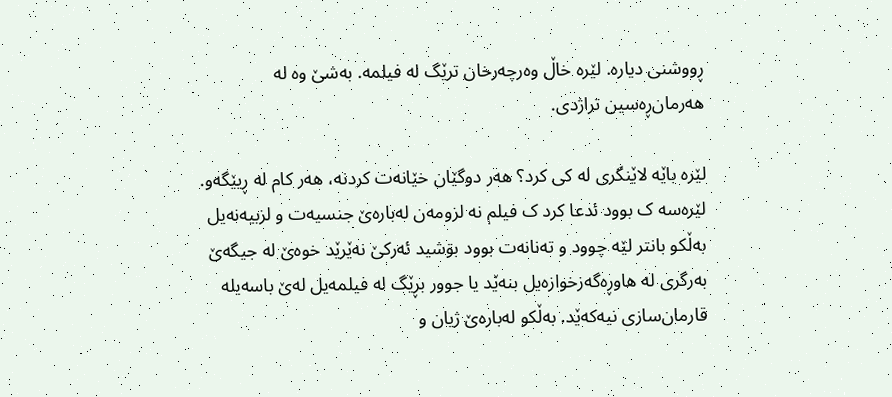ڕووشنی دیارە. لێرە خاڵ وەرچەرخان ترێگ لە فیلمە. بەشێ وە لە هەرمان‌‌ڕەسین تراژدی.

لێرە باێە لاێنگری لە کی کرد؟ هەر دوگێان خێانەت کردنه، هەر کام لە ڕیێگەو. لێرەسە ک بوود ئدعا کرد ک فیلم نە لزومەن لەبارەێ جنسیەت و لزبیەنەیل بەڵکو بانتر لێە چوود و تەنانەت بوود بۊشید ئەرکێ نەێرێد خوەێ لە جیگەێ بەرگری لە هاوڕەگەزخوازەیل بنەێد یا جوور بڕێگ لە فیلمەیل لەێ باسەیلە قارمان‌سازی نیەکەێد. بەڵکو لەبارەێ ژیان و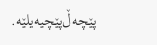پێچەڵ‌پێچیەیلێە.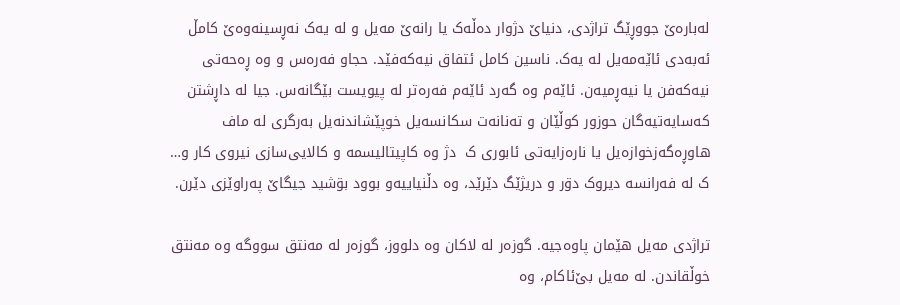لەبارەێ جووڕێگ تراژدی، دنیاێ دژوار دەڵەک یا رانەێ مەیل و لە یەک نەڕسینەوەێ کامڵ ئەبەدی ئاێەمەیل لە یەک. ناسین کامل ئتفاق نیەکەفێد. حجاو فەرەس و وە ڕەحەتی نیەکەفن یا نیەڕمیەن. ئاێەم وە گەرد ئاێەم فەرە‌تر لە پیویست بێگانەس. جیا لە داڕشتن کەسایەتیەگان حوزور کوڵێان و تەنانەت سکانسەیل خوپێشاندنەیل بەرگری لە ماف هاوڕەگەزخوازەیل یا نارەزایەتی ئابوری ک  دژ وە کاپیتالیسمە و کالایی‌سازی نیروی کار و… ک لە فەرانسە دیروک دۊر و دریژێگ دێرێد، وە دڵنیاییەو بوود بۊشید جیگاێ پەراوێزی دێرن.

تراژدی مەیل هێمان پاوەجیە. گوزەر لە لاکان وە دلووز، گوزەر لە مەنتق سووگە وە مەنتق خوڵقاندن. لە مەیل بێ‌ئاکام، وە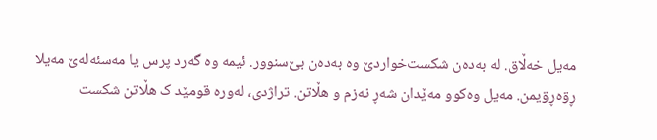مەیل خەڵاق. لە بەدەن شکست‌خواردێ وە بەدەن بێ‌سنوور. ئیمە وە گەرد پرس یا مەسئەلەێ مەیلا ڕۊەڕۊیمن. مەیل وەکوو مەێدان شەڕ نەزم و هڵاتن. تراژدی، لەورە قومێد ک هڵاتن شکست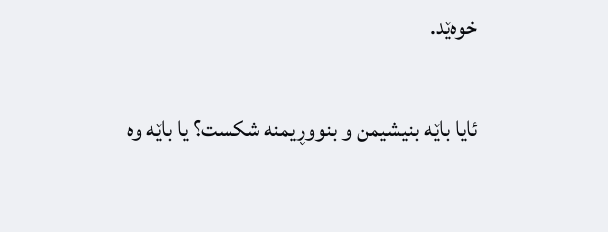خوەێد.

ئایا باێە بنیشیمن و بنووڕیمنە شکست؟ یا باێە وە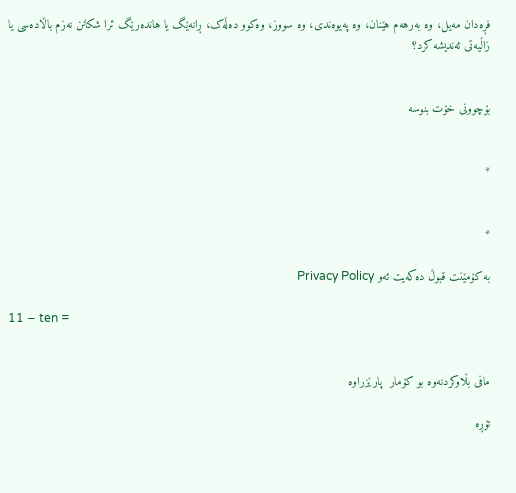فڕە‌دان مەیل، وە بەرهەم هێنان، وە پەیوەندی، وە سووز، وەکوو دەڵەک، ڕانەێگ یا هاندەرێگ ئرا شکانن نەزم باڵادەسی یا زاڵیەتی ئەندیشە کرد؟


بۆچوونی خۆت بنوسە


*


*

بە کۆمێنت قبوڵ دەکەیت ئەو Privacy Policy

11 − ten =


مافی بڵاوکردنەوە بو کۆمار  پارێزراوە

تۆڕە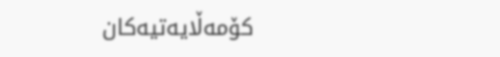کۆمەڵایەتیەکان